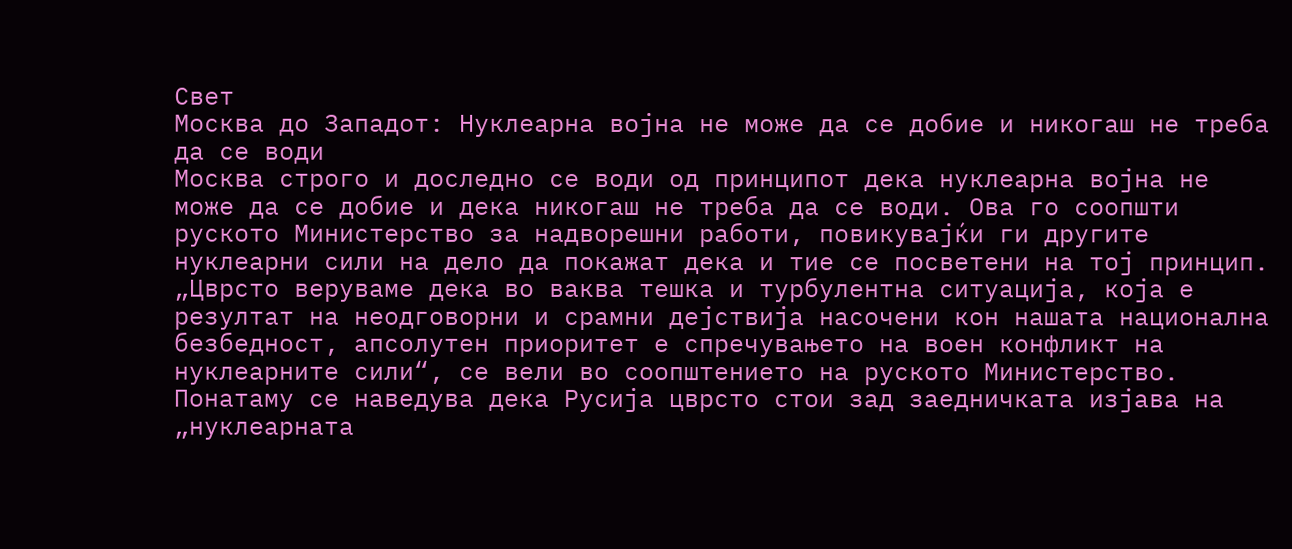Свет
Москва до Западот: Нуклеарна војна не може да се добие и никогаш не треба да се води
Москва строго и доследно се води од принципот дека нуклеарна војна не може да се добие и дека никогаш не треба да се води. Ова го соопшти руското Министерство за надворешни работи, повикувајќи ги другите нуклеарни сили на дело да покажат дека и тие се посветени на тој принцип.
„Цврсто веруваме дека во ваква тешка и турбулентна ситуација, која е резултат на неодговорни и срамни дејствија насочени кон нашата национална безбедност, апсолутен приоритет е спречувањето на воен конфликт на нуклеарните сили“, се вели во соопштението на руското Министерство.
Понатаму се наведува дека Русија цврсто стои зад заедничката изјава на „нуклеарната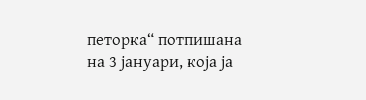петорка“ потпишана на 3 јануари, која ја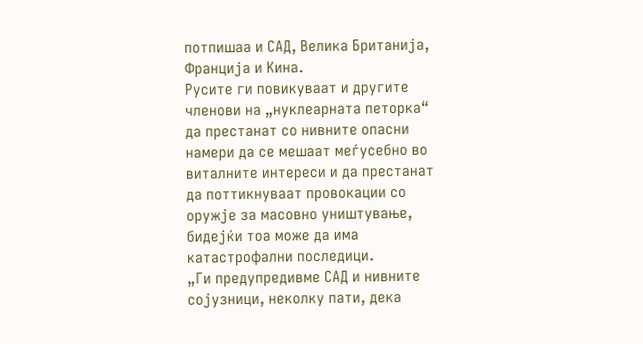потпишаа и САД, Велика Британија, Франција и Кина.
Русите ги повикуваат и другите членови на „нуклеарната петорка“ да престанат со нивните опасни намери да се мешаат меѓусебно во виталните интереси и да престанат да поттикнуваат провокации со оружје за масовно уништување, бидејќи тоа може да има катастрофални последици.
„Ги предупредивме САД и нивните сојузници, неколку пати, дека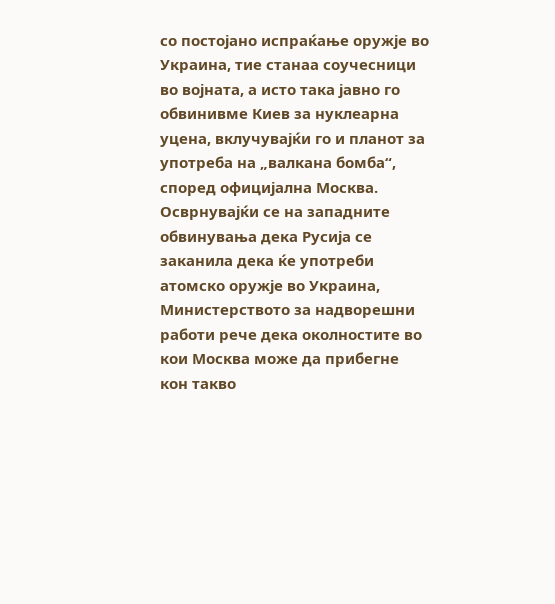со постојано испраќање оружје во Украина, тие станаа соучесници во војната, а исто така јавно го обвинивме Киев за нуклеарна уцена, вклучувајќи го и планот за употреба на „валкана бомба“, според официјална Москва.
Осврнувајќи се на западните обвинувања дека Русија се заканила дека ќе употреби атомско оружје во Украина, Министерството за надворешни работи рече дека околностите во кои Москва може да прибегне кон такво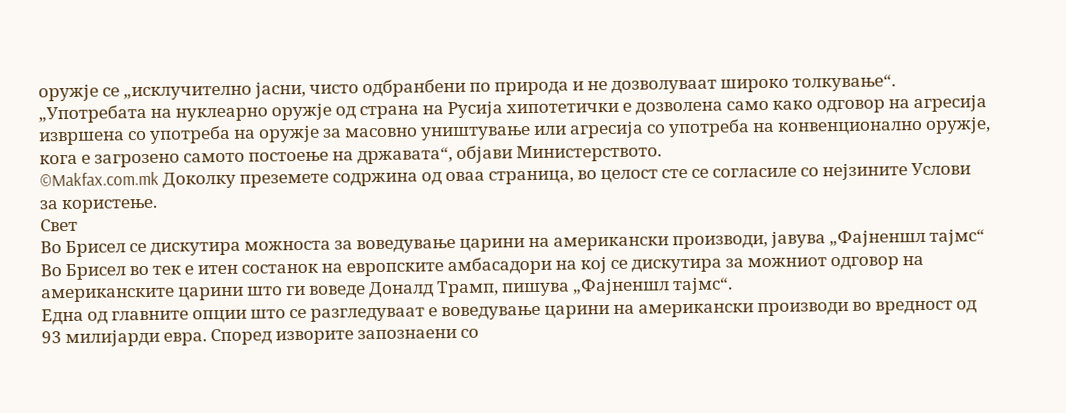оружје се „исклучително јасни, чисто одбранбени по природа и не дозволуваат широко толкување“.
„Употребата на нуклеарно оружје од страна на Русија хипотетички е дозволена само како одговор на агресија извршена со употреба на оружје за масовно уништување или агресија со употреба на конвенционално оружје, кога е загрозено самото постоење на државата“, објави Министерството.
©Makfax.com.mk Доколку преземете содржина од оваа страница, во целост сте се согласиле со нејзините Услови за користење.
Свет
Во Брисел се дискутира можноста за воведување царини на американски производи, јавува „Фајненшл тајмс“
Во Брисел во тек е итен состанок на европските амбасадори на кој се дискутира за можниот одговор на американските царини што ги воведе Доналд Трамп, пишува „Фајненшл тајмс“.
Една од главните опции што се разгледуваат е воведување царини на американски производи во вредност од 93 милијарди евра. Според изворите запознаени со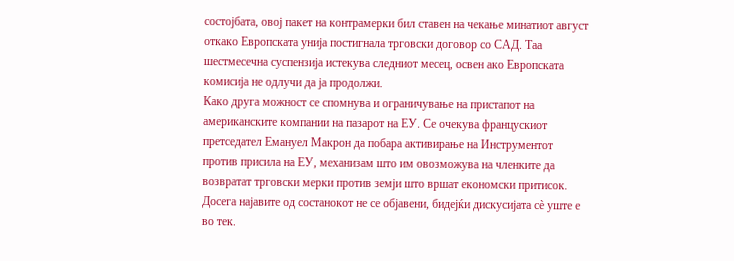состојбата, овој пакет на контрамерки бил ставен на чекање минатиот август откако Европската унија постигнала трговски договор со САД. Таа шестмесечна суспензија истекува следниот месец, освен ако Европската комисија не одлучи да ја продолжи.
Како друга можност се спомнува и ограничување на пристапот на американските компании на пазарот на ЕУ. Се очекува францускиот претседател Емануел Макрон да побара активирање на Инструментот против присила на ЕУ, механизам што им овозможува на членките да возвратат трговски мерки против земји што вршат економски притисок.
Досега најавите од состанокот не се објавени, бидејќи дискусијата сè уште е во тек.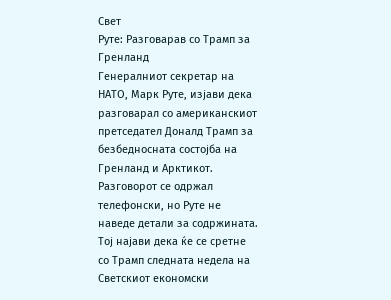Свет
Руте: Разговарав со Трамп за Гренланд
Генералниот секретар на НАТО, Марк Руте, изјави дека разговарал со американскиот претседател Доналд Трамп за безбедносната состојба на Гренланд и Арктикот. Разговорот се одржал телефонски, но Руте не наведе детали за содржината.
Тој најави дека ќе се сретне со Трамп следната недела на Светскиот економски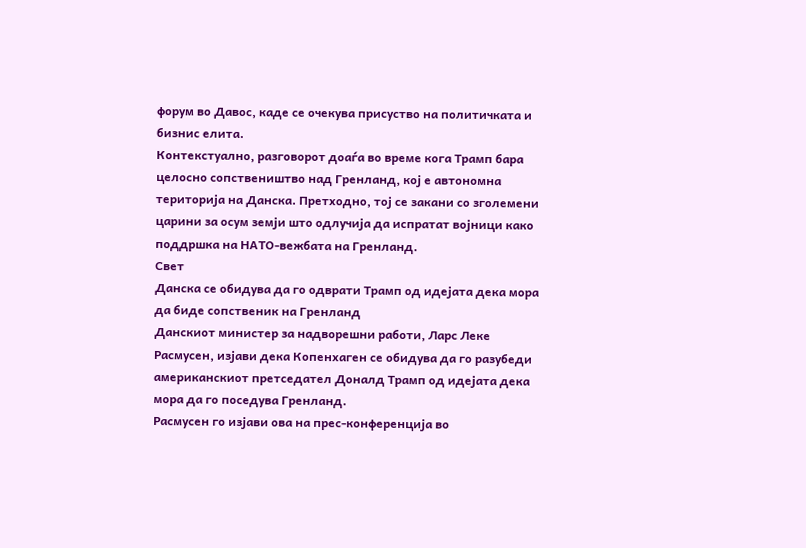форум во Давос, каде се очекува присуство на политичката и бизнис елита.
Контекстуално, разговорот доаѓа во време кога Трамп бара целосно сопствеништво над Гренланд, кој е автономна територија на Данска. Претходно, тој се закани со зголемени царини за осум земји што одлучија да испратат војници како поддршка на НАТО-вежбата на Гренланд.
Свет
Данска се обидува да го одврати Трамп од идејата дека мора да биде сопственик на Гренланд
Данскиот министер за надворешни работи, Ларс Леке Расмусен, изјави дека Копенхаген се обидува да го разубеди американскиот претседател Доналд Трамп од идејата дека мора да го поседува Гренланд.
Расмусен го изјави ова на прес-конференција во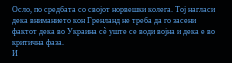Осло, по средбата со својот норвешки колега. Тој нагласи дека вниманието кон Гренланд не треба да го засени фактот дека во Украина сè уште се води војна и дека е во критична фаза.
И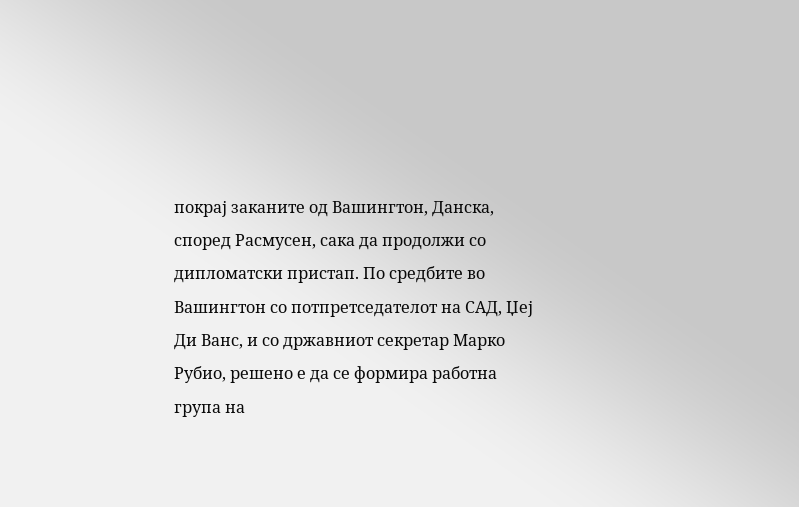покрај заканите од Вашингтон, Данска, според Расмусен, сака да продолжи со дипломатски пристап. По средбите во Вашингтон со потпретседателот на САД, Џеј Ди Ванс, и со државниот секретар Марко Рубио, решено е да се формира работна група на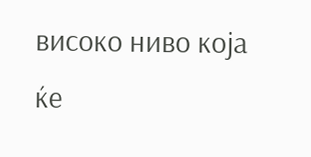високо ниво која ќе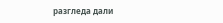разгледа дали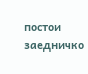постои заедничко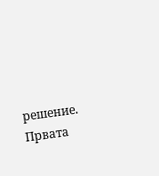решение. Првата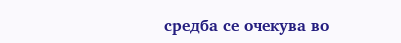средба се очекува во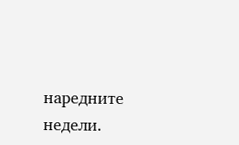наредните недели.